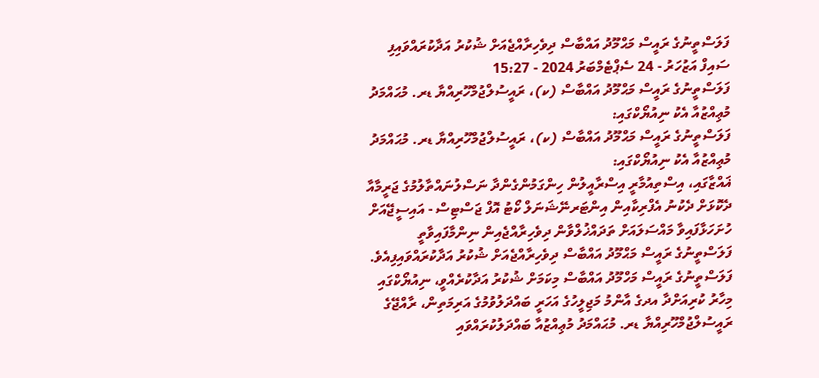ފަލަސްތީނުގެ ރައީސް މަޙްމޫދު އައްބާސް ދިވެހިރާއްޖެއަށް ޝުކުރު އަދާކުރައްވައިފި
ސައިފް އަޒުހަރު - 24 ސެޕްޓެމްބަރު 2024 - 15:27
ފަލަސްތީނުގެ ރައީސް މަޙްމޫދު އައްބާސް (ކ)، ރައީސުލްޖުމްހޫރިއްޔާ ޑރ. މުޙައްމަދު މުޢިއްޒުއާ އެކު ނިއުޔޯކްގައި:
ފަލަސްތީނުގެ ރައީސް މަޙްމޫދު އައްބާސް (ކ)، ރައީސުލްޖުމްހޫރިއްޔާ ޑރ. މުޙައްމަދު މުޢިއްޒުއާ އެކު ނިއުޔޯކްގައި:
ޣައްޒާގައި، އިސްތިއުމާރީ އިސްރާއީލުން ހިންގަމުންގެންދާ ނަސްލުނައްތާލުމުގެ ޖަރީމާއާ ދެކޮޅަށް ދެކުނު އެފްރިކާއިން އިންޓަރނޭޝަނަލް ކޯޓު އޮފް ޖަސްޓިސް - އައިސީޖޭއަށް ހުށަހަޅާފައިވާ މައްސަލައަށް ތަދައްޚުލްވާން ދިވެހިރާއްޖެއިން ނިންމާފައިވާތީ ފަލަސްތީނުގެ ރައީސް މަޙްމޫދު އައްބާސް ދިވެހިރާއްޖެއަށް ޝުކުރު އަދާކުރައްވައިފިއެވެ.
ފަލަސްތީނުގެ ރައީސް މަހްމޫދު އައްބާސް މިކަމަށް ޝުކުރު އަދާކުރެއްވީ، ނިއުޔޯކްގައި މިހާރު ކުރިއަށްދާ އދގެ އާންމު މަޖިލީހުގެ އަހަރީ ބައްދަލުވުމުގެ އަރިމަތިން، ރާއްޖޭގެ ރައީސުލްޖުމްހޫރިއްޔާ ޑރ. މުޙައްމަދު މުޢިއްޒުއާ ބައްދަލުކުރައްވައި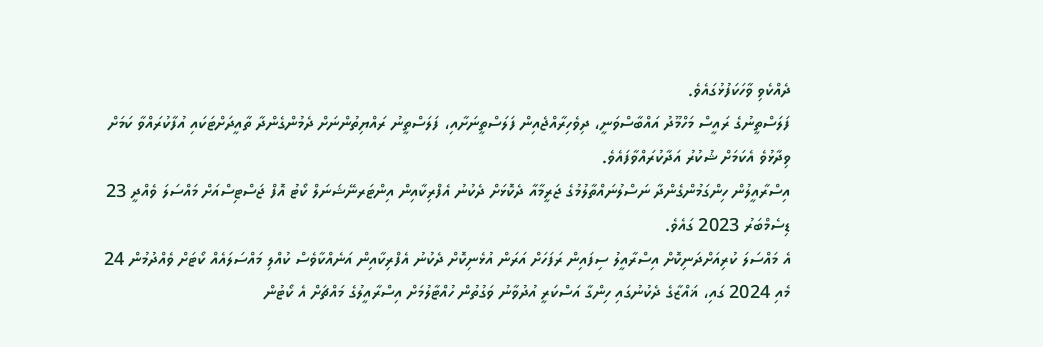ދެއްކެވި ވާހަކަފުޅުގައެވެ.
ފަލަސްތީނުގެ ރައީސް މަހްމޫދު އައްބާސްވަނީ، ދިވެހިރާއްޖެއިން ފަލަސްތީނަށާއި، ފަލަސްތީނު ރައްޔިތުންނަށް ދެމުންގެންދާ ތާއީދަށްޓަކައި އުފާކުރައްވާ ކަމަށް ވިދާޅުވެ އެކަމަށް ޝުކުރު އަދާކުރައްވާފައެވެ.
އިސްރާއީލުން ހިންގަމުންގެންދާ ނަސްލުނައްތާލުމުގެ ޖަރީމާއާ ދެކޮޅަށް ދެކުނު އެފްރިކާއިން އިންޓަރނޭޝަނަލް ކޯޓު އޮފް ޖަސްޓިސްއަށް މައްސަލަ ވެއްދީ 23 ޑިސެމްބަރު 2023 ގައެވެ.
އެ މައްސަލަ ކުރިއަށްދަނިކޮށް އިސްރާއީލު ސިފައިން ރަފަހަށް އަރަން އުޅެނިކޮށް ދެކުނު އެފްރިކާއިން އަނެއްކާވެސް ކުއްލި މައްސަލައެއް ކޯޓަށް ވެއްދުމުން 24 މެއި 2024 ގައި، ޣައްޒާގެ ދެކުނުގައި ހިންގާ އަސްކަރީ އުދުވާނު ވަގުތުން ހުއްޓާލުމަށް އިސްރާއީލުގެ މައްޗަށް އެ ކޯޓުން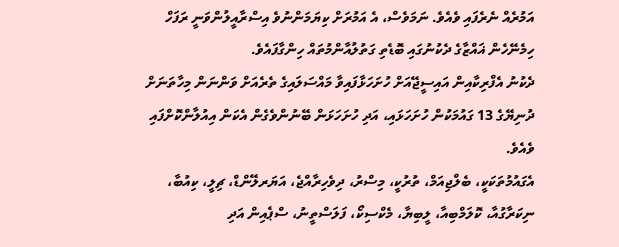އަމުރެއް ނެރެފައި ވެއެވެ. ނަމަވެސް، އެ އަމުރަށް ކިޔަމަންނުވެ އިސްރާއީލުންވަނީ ރަފަހް ހިމެނޭހެން ޣައްޒާގެ ދެކުނުގައި ބޮޑެތި ގަތުލުއާންމުތައް ހިންގާފައެވެ.
ދެކުނު އެފްރިކާއިން އައިސީޖޭއަށް ހުށަހަޅާފައިވާ މައްސަލައިގެ ތެރެއަށް ވަންނަން މިހާތަނަށް ދުނިޔޭގެ 13 ގައުމަކުން ހުށަހަޅައި، އަދި ހުށަހަޅަން ބޭނުންވެގެން އެކަން އިއުލާންކޮށްފައި ވެއެވެ.
އެގައުމުތަކަކީ، ބެލްޖިއަމް، ތުރުކީ، މިސްރު، ދިވެހިރާއްޖެ، އަޔަރލޭންޑް، ޗިލީ، ކިއުބާ، ނިކަރާގުއާ، ކޮލަމްބިއާ، ލީބިޔާ، މެކްސިކޯ، ފަލަސްތީނު، ސްޕެއިން އަދި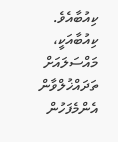ކިއުބާއެވެ.
ކިއުބާއަކީ، މައްސަލައަށް ތަދައްޚުލްވާން އެންމެފަހުން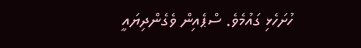ހުށަހެޅި ގައުމެވެ. ސްޕެއިން ވެގެންދިޔައީ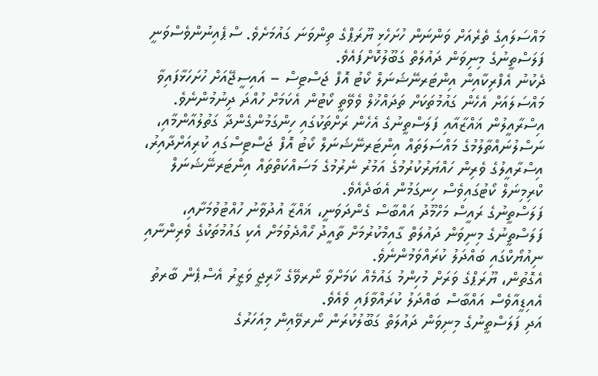މައްސަލައިގެ ތެރެއަށް ވަންނަން ހުށަހެޅި ޔޫރަޕްގެ ތިންވަނަ ގައުމަށެވެ. ސްޕެއިނުންވެސްވަނީ ފަލަސްތީނުގެ މިނިވަން ދައުލަތް ގަބޫލުކޮށްފައެވެ.
ދެކުނު އެފްރިކާއިން އިންޓަރނޭޝަނަލް ކޯޓު އޮފް ޖަސްޓިސް – އައިސީޖޭއަށް ހުށަހަޅާފައިވާ މައްސަލައަށް އެހެން ގައުމުތަކަށް ތަދައްޚުލް ވެވޭތީ ކޯޓުން އެކަމަށް ހުއްދަ ދިނުމުންނެވެ.
އިސްރާއީލުން ޣައްޒާއާއި ފަލަސްތީނުގެ އެހެން ރަށްތަކުގައި ހިންގަމުންގެންދާ ގަތުލުއާންމާއި، ނަސްލުނައްތާލުމުގެ މައްސަލަތައް އިންޓަރނޭޝަނަލް ކޯޓު އޮފް ޖަސްޓިސްގައި ކުރިއަށްދާއިރު، އިސްރާއީލުގެ ވެރިން ހައްޔަރުކުރުމުގެ އަމުރު ނެރުމުގެ މަސައްކަތްތައް އިންޓަރނޭޝަނަލް ކްރިމިނަލް ކޯޓުގައިވެސް ހިނގަމުން އެބަދެއެވެ.
ފަލަސްތީނުގެ ރައީސް މަހްމޫދު އައްބާސް ގެންދަވަނީ، ޣައްޒާ އުދުވާނު ހުއްޓުވުމަށާއި، ފަލަސްތީނުގެ މިނިވަން ދައުލަތް ގާއިމްކުރުމަށް ތާއީދު ހޯއްދެވުމަށް އެކި ގައުމުތަކުގެ ވެރިންނާއި ނިއުޔޯކްގައި ބައްދަލު ކުރައްވަމުންނެވެ.
އެގޮތުން، ޔޫރަޕްގެ ވަރަށް މުހިންމު ގައުމެއް ކަމަށްވާ ނޯރވޭގެ ޚާރިޖީ ވަޒީރު އެސްޕެން ބާރތު އެއިޑީއާވެސް އައްބާސް ބައްދަލު ކުރައްވާފައި ވެއެވެ.
އަދި ފަލަސްތީނުގެ މިނިވަން ދައުލަތް ގަބޫލުކުރަން ނޯރވޭއިން މިއަހަރުގެ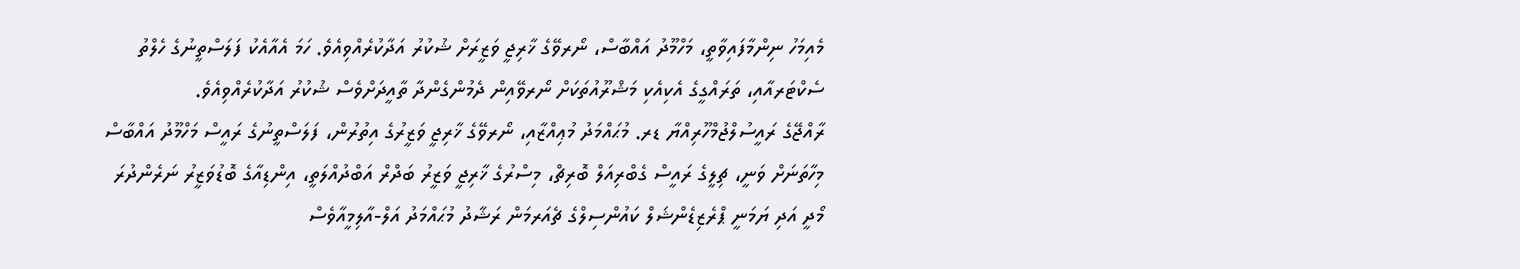މެއިމަހު ނިންމާފައިވާތީ، މަހްމޫދު އައްބާސް، ނޯރވޭގެ ޚާރިޖީ ވަޒީރަށް ޝުކުރު އަދާކުރެއްވިއެވެ. ހަމަ އެއާއެކު ފަލަސްތީނުގެ ހެލްތު ސެކްޓަރއާއި، ތަރައްގީގެ އެކިއެކި މަޝްރޫއުތަކަށް ނޯރވޭއިން ދެމުންގެންދާ ތާއީދަށްވެސް ޝުކުރު އަދާކުރެއްވިއެވެ.
ރާއްޖޭގެ ރައީސުލްޖުމްހޫރިއްޔާ ޑރ. މުޙައްމަދު މުޢިއްޒާއި، ނޯރވޭގެ ޚާރިޖީ ވަޒީރުގެ އިތުރުން، ފަލަސްތީނުގެ ރައީސް މަހްމޫދު އައްބާސް މިހާތަނަށް ވަނީ، ޗިލީގެ ރައީސް ގެބްރިއަލް ބޮރިޗް، މިސްރުގެ ޚާރިޖީ ވަޒީރު ބަދްރް އަބްދުއްލަތީ، އިންޑިއާގެ ބޮޑުވަޒީރު ނަރެންދުރަ މޯދީ އަދި ޔަމަނީ ޕްރެޒިޑެންޝަލް ކައުންސިލްގެ ޗެއަރމަން ރަޝާދު މުޙައްމަދު އަލް-އާލިމީއާވެސް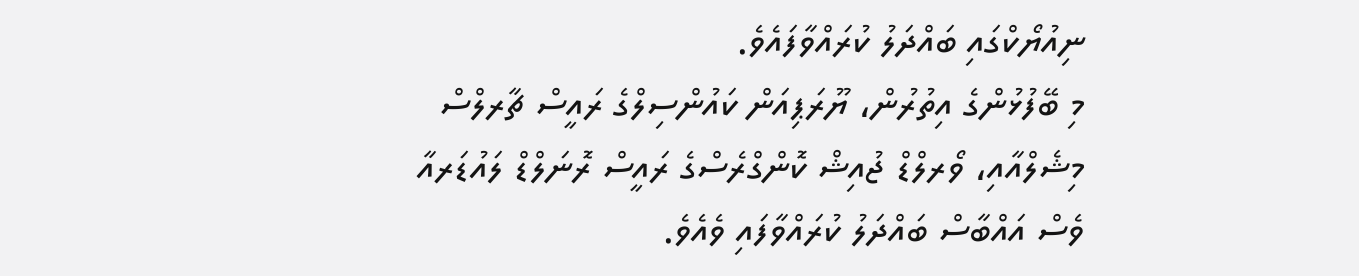ނިއުޔޯކްގައި ބައްދަލު ކުރައްވާފައެވެ.
މި ބޭފުޅުންގެ އިތުރުން، ޔޫރަޕިއަން ކައުންސިލްގެ ރައީސް ޗާރލްސް މިޝެލްއާއި، ވޯރލްޑް ޖުއިޝް ކޮންގްރެސްގެ ރައީސް ރޮނަލްޑް ލައުޑަރއާ ވެސް އައްބާސް ބައްދަލު ކުރައްވާފައި ވެއެވެ.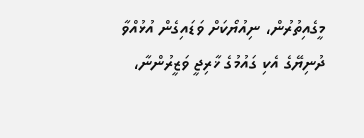މީގެއިތުރުން، ނިއުޔޯކަށް ވަޑައިގެން އުޅުއްވާ ދުނިޔޭގެ އެކި ގައުމުގެ ޚާރިޖީ ވަޒީރުންނާ،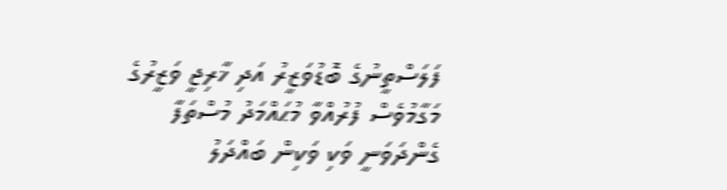ފަލަސްތީނުގެ ބޮޑުވަޒީރު އަދި ޚާރިޖީ ވަޒީރުގެ މަގާމުވެސް ފުރުއްވާ މުޙައްމަދު މުސްތަފާ ގެންދަވަނީ ވަކި ވަކިން ބައްދަލު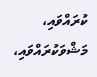ކުރައްވައި، މަޝްވަކުރައްވައި،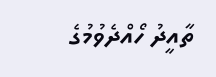ތާއީދު ހޯއްދެވުމުގެ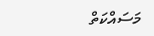މަސައްކަތް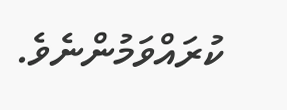ކުރައްވަމުންނެވެ.